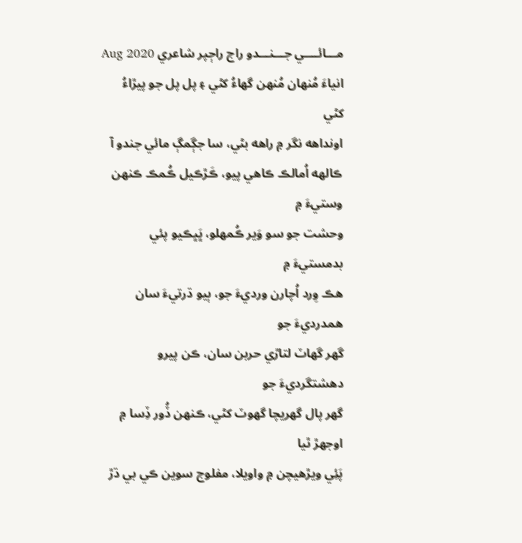مـــائــــي جـــنـــدو راج راڄپر شاعري Aug 2020
انياءَ مُنھان مُنھن گھاءُ کڻي ۽ پل پل جو پيڙاءُ کڻي
اونداهه نگر ۾ راهه بڻي، سا جڳمڳ مائي جندو آ
ڪالھه اُمالڪ ڪاھي پيو، ڪَڙڪيل ڪُمڪ ڪنھن وستيءَ ۾
وحشت جو سو وَير ڪُمھلو، ڀَڀڪيو پئي بدمستيءَ ۾
ھڪ وِرد اُچارن ورديءَ جو، ٻيو ڌرتيءَ سان ھمدرديءَ جو
گھر گھاٽ لتاڙي حربن سان، ڪن پيرو دھشتگرديءَ جو
گھر پال گھريچا گھوٽ کڻي، ڪنھن ڏُور ڏِسا ۾ اوجھڙ ٿيا
پَئِي ويڙھيچن ۾ واويلا، مفلوج سوين ڪي بي ڌڙ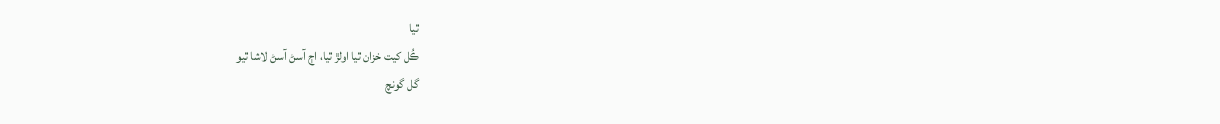ٿيا
ڪُل کيت خزان ٿيا اولڙ ٿيا، اڄ آسڻ آسڻ لاشا ٿيو
گل گونچ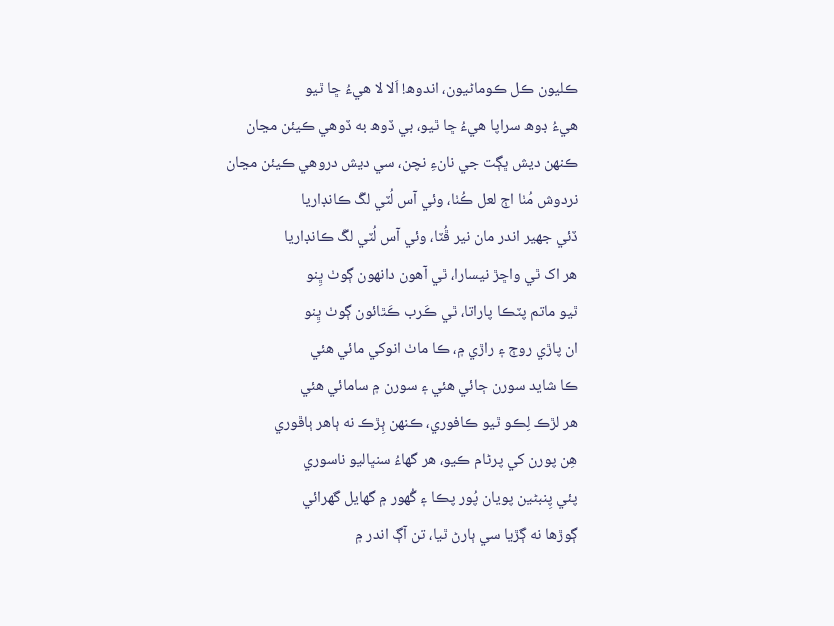ڪليون ڪل ڪوماڻيون، اندوھ! اَلا لا ھيءُ ڇا ٿيو
ھيءُ ڊوھ سراپا ھيءُ ڇا ٿيو، بي ڏوھ به ڏوھي ڪيئن مڃان
ڪنھن ديش ڀڳت جي نانءِ نچن، سي ديش دروھي ڪيئن مڃان
نردوش مُٺا اڄ لعل ڪُٺا، وئي آس لُٽي لڱ ڪانڊاريا
ڏئي جھير اندر مان نير ڦُٽا، وئي آس لُٽي لڱ ڪانڊاريا
ھر اک ٿي واڇڙ نيسارا، ٿي آھون دانھون ڳوٺ ڀِنو
ٿيو ماتم پٽڪا پاراتا، ٿي ڪَرب ڪَٿائون ڳوٺ ڀِنو
ان پاڙي روڄ ۽ راڙي ۾، ڪا ماٺ انوکي مائي ھئي
ڪا شايد سورن ڄائي ھئي ۽ سورن ۾ سامائي ھئي
ھر لڙڪ لِڪو ٿيو ڪافوري، ڪنھن ٻِڙڪ نه ٻاھر ٻاڦوري
ھِن پورن کي پرڻام ڪيو، ھر گھاءُ سنڀاليو ناسوري
پئي پِنبڻين پويان پُور پڪا ۽ گُھور ۾ گھايل گھرائي
ڳوڙھا نه ڳڙيا سي ٻارڻ ٿيا، تن آڳ اندر ۾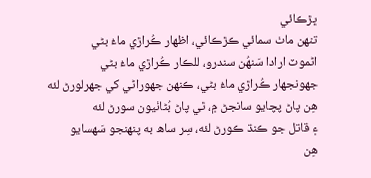ڀڙڪائي
تنھن ماٺ سمائي ڪڙڪائي، اظھار ڪُراڙي ماءُ بڻي
اڻموٽ ارادا سَنھُن سندرو، للڪار ڪُراڙي ماءُ بڻي
جھونجھار ڪُراڙي ماءُ بڻي، ڪنھن جھوراڻي کي جھرلورڻ لئه
هِن پاڻ پچايو سانجڻ ۾، ٿي پاڻ بُڻاٺيون سورڻ لئه
۽ قاتل جو ڪنڌ ڪورڻ لئه، سِر ساھ به پنھنجو سَھسايو
ھِن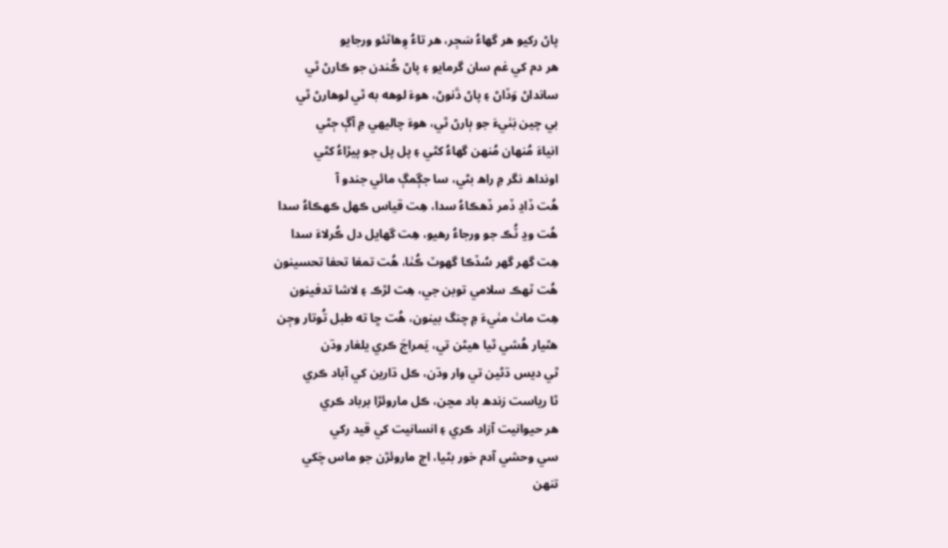پاڻ رکيو ھر گھاءُ سَڄر، ھر تاءُ وِھاٽئو ورجايو
ھر دم کي غم سان گرمايو ۽ پاڻ ڪُندن جو ڪارڻ ٿي
سانداڻ وَڏاڻ ۽ پاڻ ڌَنوڻ، ھوءَ لوهه به ٿي لوھارڻ ٿي
بي چين بَٺيءَ جو ٻارڻ ٿي، ھوءَ چاليھي ۾ آڳ ڄڻي
انياءَ مُنھان مُنھن گھاءُ کڻي ۽ پل پل جو پيڙاءُ کڻي
اونداھ نگر ۾ راھ بڻي، سا جڳمڳ مائي جندو آ
ھُت ڏاڍ ڏمر ڏھڪاءُ سدا، ھِت قياس ڪھل ڪهڪاءُ سدا
ھُت وڍ ٽُڪ جو ورجاءُ رھيو، ھِت گھايل دل ڪُرلاءَ سدا
ھِت گھر گھر سُڏڪا گھوٽ ڪُٺا، ھُت تمغا تحفا تحسينون
ھُت ٽھڪ سلامي توبن جي، ھِت لڙڪ ۽ لاشا تدفينون
ھِت ماٺ مٺيءَ ۾ چنگ بينون، ھُت ڇا ته طبل تُوتار وڄن
ھٿيار ھُشي ٿيا ھيڻن تي، يَمراجَ ڪري يلغار وڌن
ٿي ديس ڌڻين تي وار وڌن، ڪل ڌارين کي آباد ڪري
ٿا رياست زندھ باد مڃن، ڪل ماروئڙا برباد ڪري
ھر حيوانيت آزاد ڪري ۽ انسانيت کي قيد رکي
سي وحشي آدم خور بڻيا، اڄ ماروئڙن جو ماس چَکي
تنھن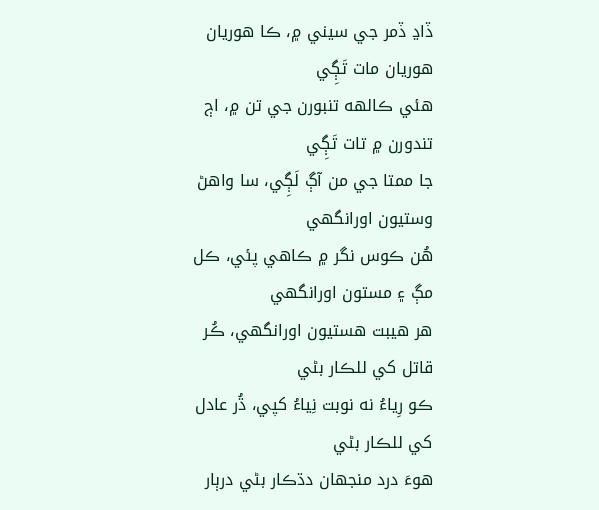ڏاڍ ڏمر جي سيني ۾، ڪا ھوريان ھوريان مات تَڳِي
ھئي ڪالھه تنبورن جي تن ۾، اڄ تندورن ۾ تات تَڳِي
جا ممتا جي من آڳ لَڳِي، سا واھڻ وستيون اورانگھي
ھُن ڪوس نگر ۾ ڪاھي پئي، ڪل مڳ ۽ مستون اورانگھي
ھر ھيبت ھستيون اورانگھي، ڪُر قاتل کي للڪار بڻي
ڪو رِياءُ نه نوبت نِياءُ کپي، ڌُر عادل کي للڪار بڻي
ھوءَ درد منجھان دڌڪار بڻي درٻار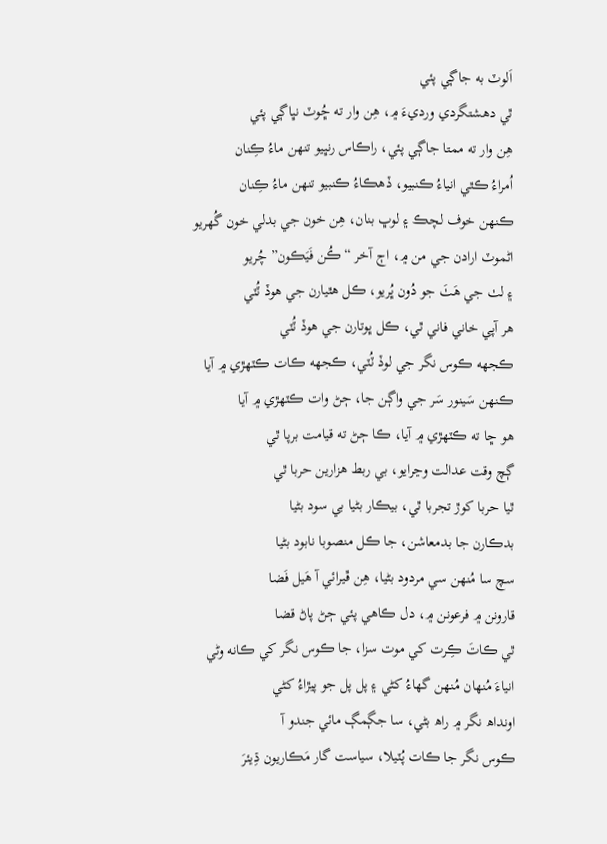اَلوٽ به جاڳي پئي
ٿي دھشتگردي ورديءَ ۾، ھِن وار ته ڇُوٽ نڀاڳي پئي
ھِن وار ته ممتا جاڳي پئي، راڪاس رنڀيو تنھن ماءُ ڪِنان
اُمراءُ ڪٿي انياءُ ڪنبيو، ڏھڪاءُ ڪنبيو تنھن ماءُ ڪِنان
ڪنھن خوف لچڪ ۽ لوڀ بنان، ھِن خون جي بدلي خون گُھريو
اڻموٽ ارادن جي من ۾، اڄ آخر “ڪُن فَيَڪون” چُريو
۽ لٺ جي ھَٺَ جو دُون ڀُريو، ڪل ھٿيارن جي ھوڏ ٽُٽي
ھر آپي خاني فاني ٿي، ڪل ڀوتارن جي ھوڏ ٽُٽي
ڪجھه ڪوس نگر جي لوڏ ٽُٽي، ڪجھه ڪات ڪٽھڙي ۾ آيا
ڪنھن سَينور سَر جي واڳن جا، ڄڻ وات ڪٽھڙي ۾ آيا
ھو ڇا ته ڪٽھڙي ۾ آيا، ڪا ڄڻ ته قيامت برپا ٿي
ڳچ وقت عدالت وڃرايو، بي ربط ھزارين حربا ٿي
ٿيا حربا کوڙ تجربا ٿي، بيڪار بڻيا بي سود بڻيا
بدڪارن جا بدمعاشن، جا ڪل منصوبا نابود بڻيا
سچ سا مُنھن سي مردود بڻيا، ھِن ڦيرائي آ ھَيل فَضا
قارونن ۾ فرعونن ۾، دل ڪاھي پئي ڄڻ پاڻ قضا
ٿي ڪاتَ ڪِرت کي موت سزا، جا ڪوس نگر کي ڪانه وڻي
انياءَ مُنھان مُنھن گھاءُ کڻي ۽ پل پل جو پيڙاءُ کڻي
اونداھ نگر ۾ راھ بڻي، سا جڳمڳ مائي جندو آ
ڪوس نگر جا ڪات پُٽيلا، سياست گار مَڪاريون ڌِيئرَ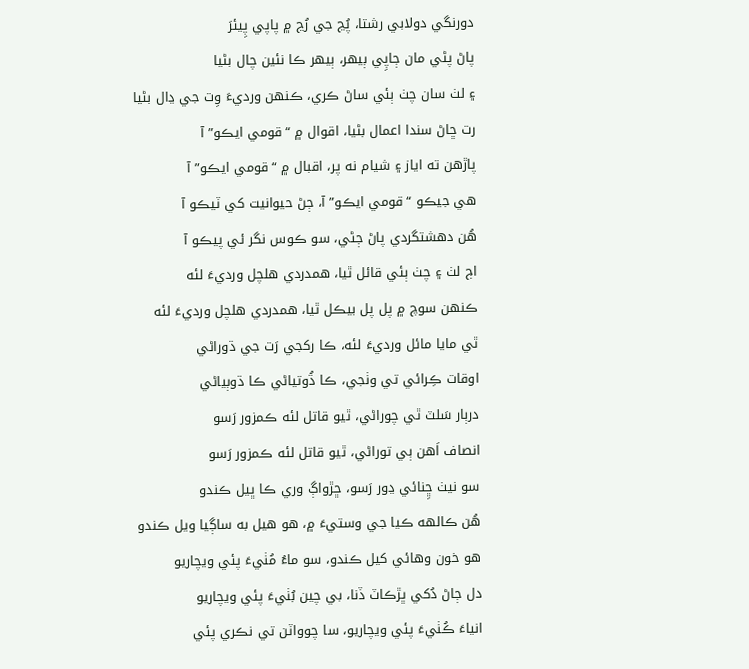دورنگي دولابي رشتا، پُڃ جي رُڃ ۾ پاپي پِيئرَ
پاڻ پڻي مان ڄاپِي ٻيھر، ٻيھر ڪا نئين چال بڻيا
۽ لٺ سان چٺ ٻئي ساڻ ڪري، ڪنھن ورديءَ وِت جي ڍال بڻيا
رت ڇاڻ سندا اعمال بڻيا، اقوال ۾ “قومي ايڪو” آ
پاڙھن ته اياز ۽ شيام نه پر، اقبال ۾ “قومي ايڪو” آ
ھي جيڪو “قومي ايڪو” آ، ڄڻ حيوانيت کي ٽيڪو آ
ھُن دھشتگردي پاڻ ڄڻي، سو ڪوس نگر ئي پيڪو آ
اڄ لٺ ۽ چٺ ٻئي قائل ٿيا، ھمدردي ھلچل ورديءَ لئه
ڪنھن سوچ ۾ پل پل بيڪل ٿيا، ھمدردي ھلچل ورديءَ لئه
ٿي مايا مائل ورديءَ لئه، ڪا رکجي رَت جي ڌوراڻي
اوقات ڪِرائي تي وٺجي، ڪا ڌُوتياڻي ڪا ڌوٻياڻي
درٻار سَلٽ ٿي چوراڻي، ٿيو قاتل لئه ڪمزور رَسو
انصاف اَھن ٻي توراڻي، ٿيو قاتل لئه ڪمزور رَسو
سو نيٺ ڇِنائي ڍور رَسو، ڇڙواڳ وري ڪا ڀيل ڪندو
ھُن ڪالھه ڪيا جي وستيءَ ۾، ھو ھيل به ساڳيا ويل ڪندو
ھو خون وھائي کيل ڪندو، سو ماءُ مُٺيءَ پئي ويچاريو
دل ڄاڻ دُکي ڀڙڪاٽ ڏنا، بي چين بُٺيءَ پئي ويچاريو
انياءَ ڪُٺيءَ پئي ويچاريو، سا چوواٽن تي نڪري پئي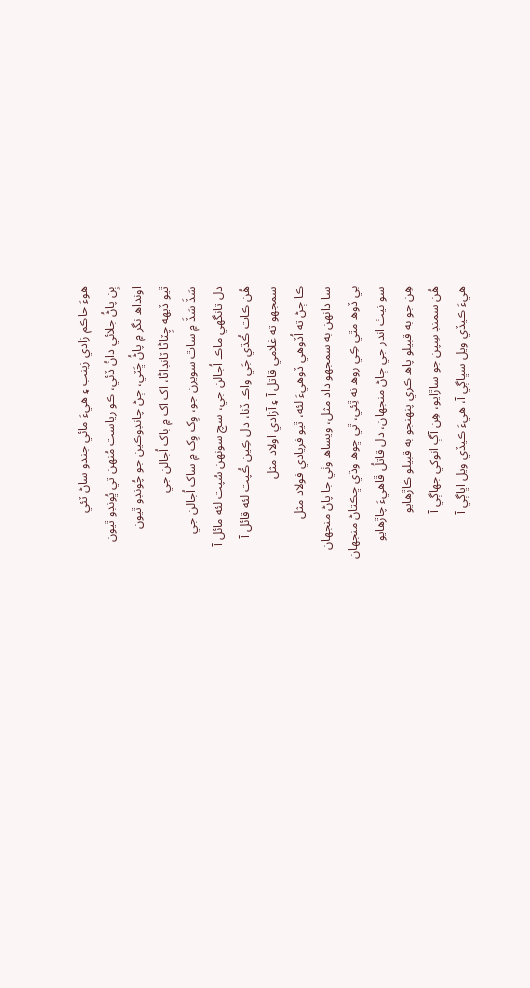ھوءَ حاڪم زادي زينب ۽ ھيءَ مائي جندو ساڻ ٽئي
ٻِن پاڻُ جلائي دانُ ڏئي، ڪو رياست مُنھن تي ڀُونڊو ٿيون
اونداھ نگر ۾ پاڻُ ڇَٽي، ڄڻ چانڊوڪين جو چُونڊو ٿيون
ٿيو ڏيھه چِٽاڻا ٽانڊاڻا، اک اک ۾ باک اُجالن جي
سَڏَ سَڏَ ۾ ساٿ سويرن جو، وِک وِک ۾ ساک اُجالن جي
دل تانگھي ماڪ اُجالن جي، سچ سونھن سُپت لئه مائل آ
ھُن ڪات ڪُڌي جَي واڪ ڏنا، دل ڪِين ڪُپت لئه قائل آ
سمجھو ته غلامي قاتل آ ۽ آزادي اولاد مثل
ڪا ڄڻ ته اُڏوھي ڏوھيءَ لئه، ٿيو فريادي فولاد مثل
سا دانھن به سمجھو داد مثل، ويساھ وٺي جا پاڻ منجھان
بي ڏوھ مٿي ڪِي روھ نه ٿِئي، ٿي ڇوھ وڌي ڇڪتاڻ منجھان
سو نيٺ اندر جي ڄاڻ منجھان، دل قاتلُ ڦاھيءَ چاڙھايو
ھِن جو به قبيلو پاھ ڪري پنھنجو به قبيلو ڪاڙھايو
ھُن سمنڊ سِپن جو ساڙايو، ھِن آڳ انوکي جھاڳي آ
ھيءَ ڪيڏي ويل سڀاڳي آ، ھيءَ ڪيڏي ويل اڀاڳي آ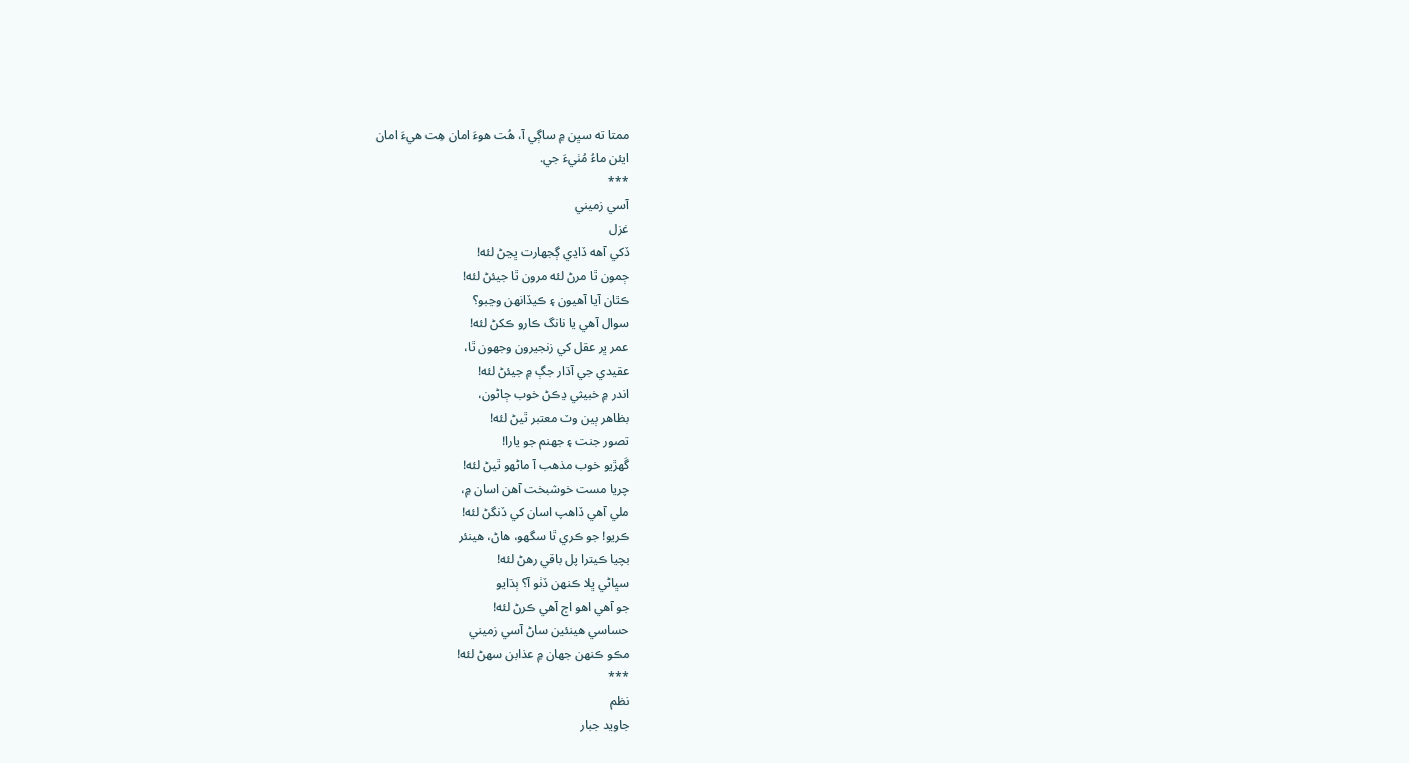ممتا ته سڀن ۾ ساڳي آ، ھُت ھوءَ امان ھِت ھيءَ امان
ايئن ماءُ مُٺيءَ جي.
***
آسي زميني
غزل
ڏکي آهه ڏاڍي ڳجھارت ڀڃڻ لئه!
ڄمون ٿا مرڻ لئه مرون ٿا جيئڻ لئه!
ڪٿان آيا آھيون ۽ ڪيڏانهن وڃبو؟
سوال آھي يا نانگ ڪارو ڪکڻ لئه!
عمر ڀر عقل کي زنجيرون وجھون ٿا،
عقيدي جي آڌار جڳ ۾ جيئڻ لئه!
اندر ۾ خبيثي ڍڪڻ خوب ڄاڻون،
بظاهر ٻين وٽ معتبر ٿيڻ لئه!
تصور جنت ۽ جهنم جو يارا!
گَھڙيو خوب مذھب آ ماڻھو ٿيڻ لئه!
چريا مست خوشبخت آھن اسان ۾،
ملي آھي ڏاهپ اسان کي ڏنگڻ لئه!
ڪريو! جو ڪري ٿا سگھو، هاڻ، هينئر
بچيا ڪيترا پل باقي رهڻ لئه!
سڀاڻي ڀلا ڪنهن ڏٺو آ؟ ٻڌايو
جو آھي اهو اڄ آھي ڪرڻ لئه!
حساسي هينئين ساڻ آسي زميني
مڪو ڪنهن جهان ۾ عذابن سهڻ لئه!
***
نظم
جاويد جبار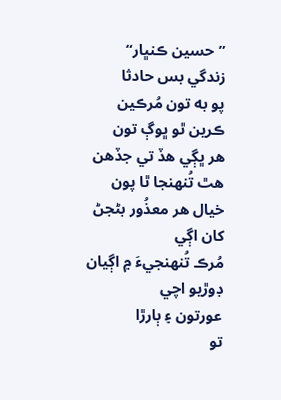”حسين ڪنڀار“
زندگي بس حادثا
پو به تون مُرڪين ڪرين ٿو ڀوڳ تون
هر ڀڳي هڏ تي جڏهن
هٿ تُنهنجا ٿا پون
خيال هر معذُور بڻجڻ کان اڳي
مُرڪ تُنهنجيءَ ۾ اڳيان
ڊوڙيو اچي
عورتون ۽ ٻارڙا
تو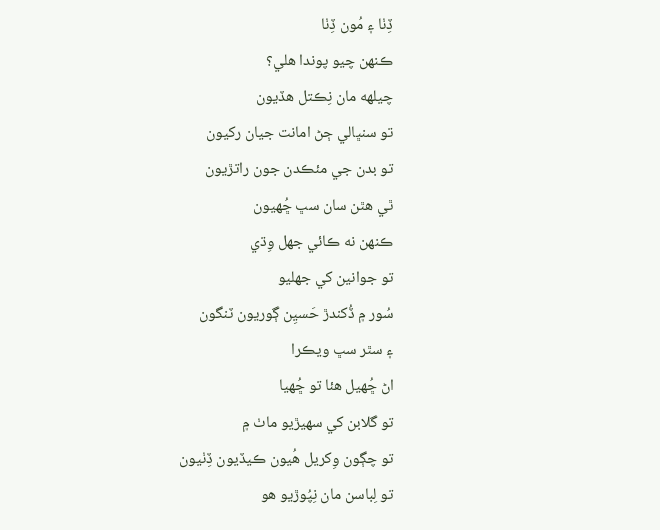ڏِٺا ۽ مُون ڏِٺا
ڪنهن چيو پوندا هلي؟
چيلھه مان نِڪتل ھڏيون
تو سنڀالي ڄڻ امانت جيان رکيون
تو بدن جي مئڪدن جون راتڙيون
ٿي هٿن سان سڀ ڇُهيون
ڪنهن نه ڪائي جهل وِڌي
تو جوانين کي جهليو
سُور ۾ ڏُکندڙ حَسيِن ڳوريون ٽنگون
۽ سٿر سڀ ويڪرا
اڻ ڇُھيل هئا تو ڇُهيا
تو گلابن کي سهيڙيو ماٺ ۾
تو چڳون وِکريل هُيون ڪيڏيون ڏِٺيون
تو لِباسن مان نِپُوڙيو هو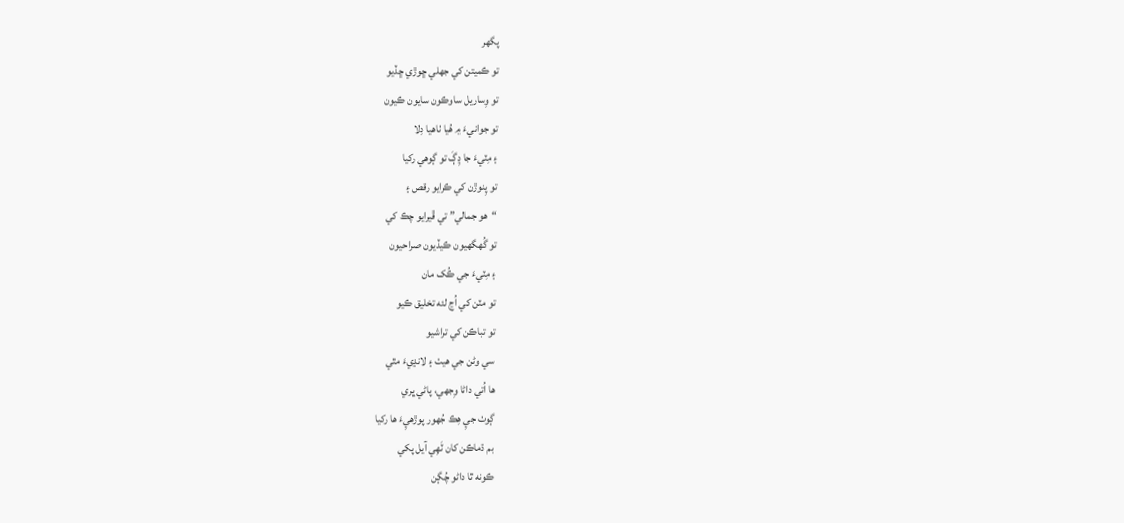پگهر
تو ڪميتن کي جهلي ڇوڙي ڇڏيو
تو وِساريل ساوڪون سايون ڪيون
تو جوانيءَ ۾ ھُيا ٺاهيا دِلا
۽ مِٽيءَ جا ڍِڳَ تو ڳوهي رکيا
تو پِنوڙن کي ڪرايو رقص ۽
“هو جمالي” تي ڦيرايو چڪ کي
تو گُهگهيون ڪيڏيون صراحيون
۽ مِٽيءَ جي ڪُک مان
تو مٽن کي اُڃ لئه تخليق ڪيو
تو تباڪن کي تراشيو
سي وڻن جي هيٺ ۽ لانڍيءَ مٿي
ها اُتي داڻا وِجهي، پاڻي ڀري
ڳوٺ جيِ هِڪ جُهور پوڙهيِءَ ھا رکيا
بم ڌماڪن کان ٽَھِي آيل پکي
ڪونه ٿا داڻو چُڳن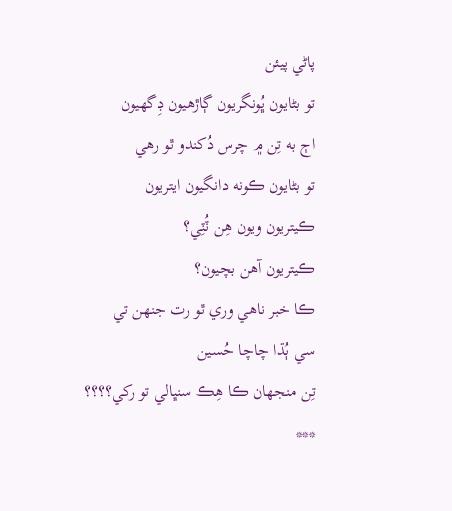پاڻي پيئن
تو بڻايون ڀُونگريون ڳاڙهيون ڊِگهيون
اڄ به تِن ۾ چرس دُکندو ٿو رهي
تو بڻايون ڪونه دانگيون ايتريون
ڪيتريون ويون هِن ٽُٽِي؟
ڪيتريون آهن بچيون؟
ڪا خبر ناهي وري ٿو رت جنهن تي
سي ٻُڌا چاچا حُسين
تِن منجهان ڪا هِڪ سنڀالي تو رکي؟؟؟؟
***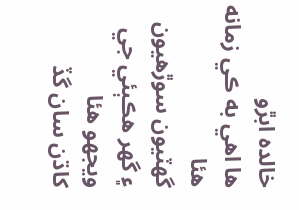خالده ابڙو
ها اهي به ڪي زمانه هئا
گهٽيون سوڙهيون
۽ گهر هڪٻئي جي ويجهو هئا
کاڌن سان گڏ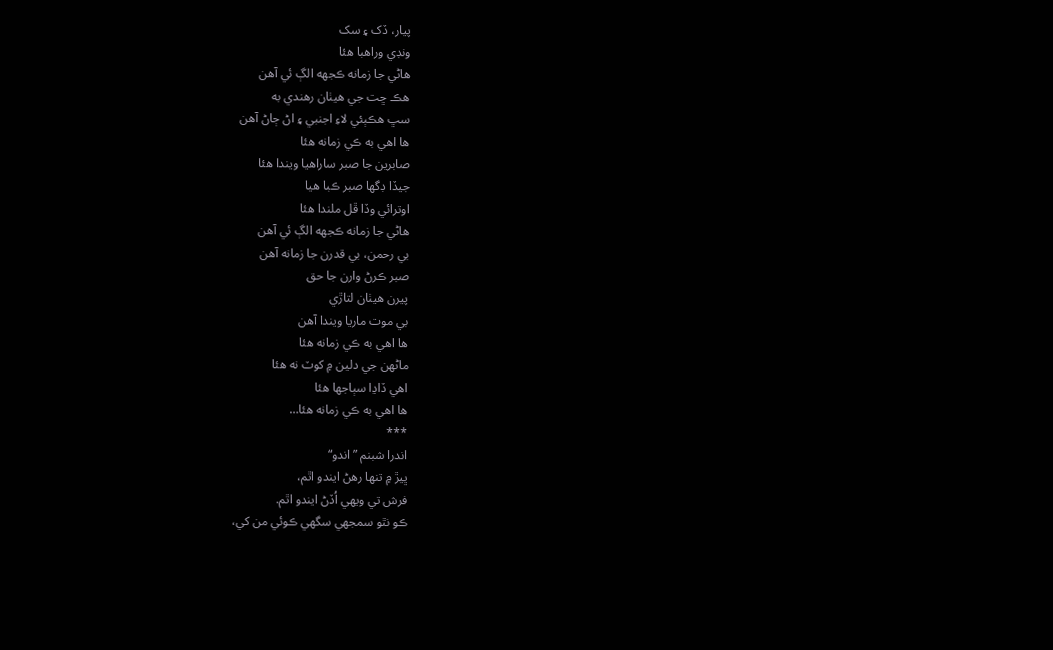پيار، ڏک ۽ سک
ونڊي وراهبا هئا
هاڻي جا زمانه ڪجهه الڳ ئي آهن
هڪ ڇت جي هيٺان رهندي به
سڀ هڪٻئي لاءِ اجنبي ۽ اڻ ڄاڻ آهن
ها اهي به ڪي زمانه هئا
صابرين جا صبر ساراهيا ويندا هئا
جيڏا ڊگها صبر ڪبا هيا
اوترائي وڏا ڦل ملندا هئا
هاڻي جا زمانه ڪجهه الڳ ئي آهن
بي رحمن، بي قدرن جا زمانه آهن
صبر ڪرڻ وارن جا حق
پيرن هيٺان لتاڙي
بي موت ماريا ويندا آهن
ها اهي به ڪي زمانه هئا
ماڻهن جي دلين ۾ کوٽ نه هئا
اهي ڏاڍا سٻاجها هئا
ها اهي به ڪي زمانه هئا…
***
اندرا شبنم ”اندو“
ڀيڙ ۾ تنها رهڻ ايندو اٿم،
فرش تي ويهي اُڏڻ ايندو اٿم.
ڪو نٿو سمجهي سگهي ڪوئي من کي،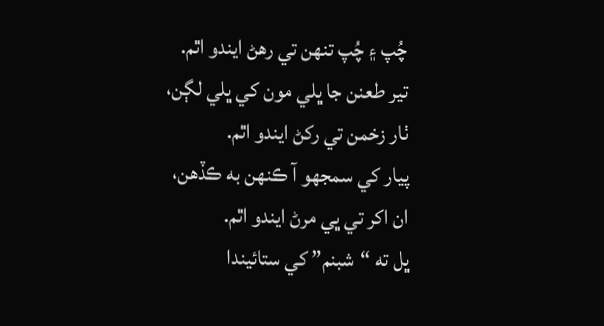چُپ ۽ چُپ تنهن تي رهڻ ايندو اٿم.
تير طعنن جا ڀلي مون کي ڀلي لڳن،
ٺار زخمن تي رکڻ ايندو اٿم.
پيار کي سمجهو آ ڪنهن به ڪڏهن،
ان اکر تي ڀي مرڻ ايندو اٿم.
ڀل ته “شبنم” کي ستائيندا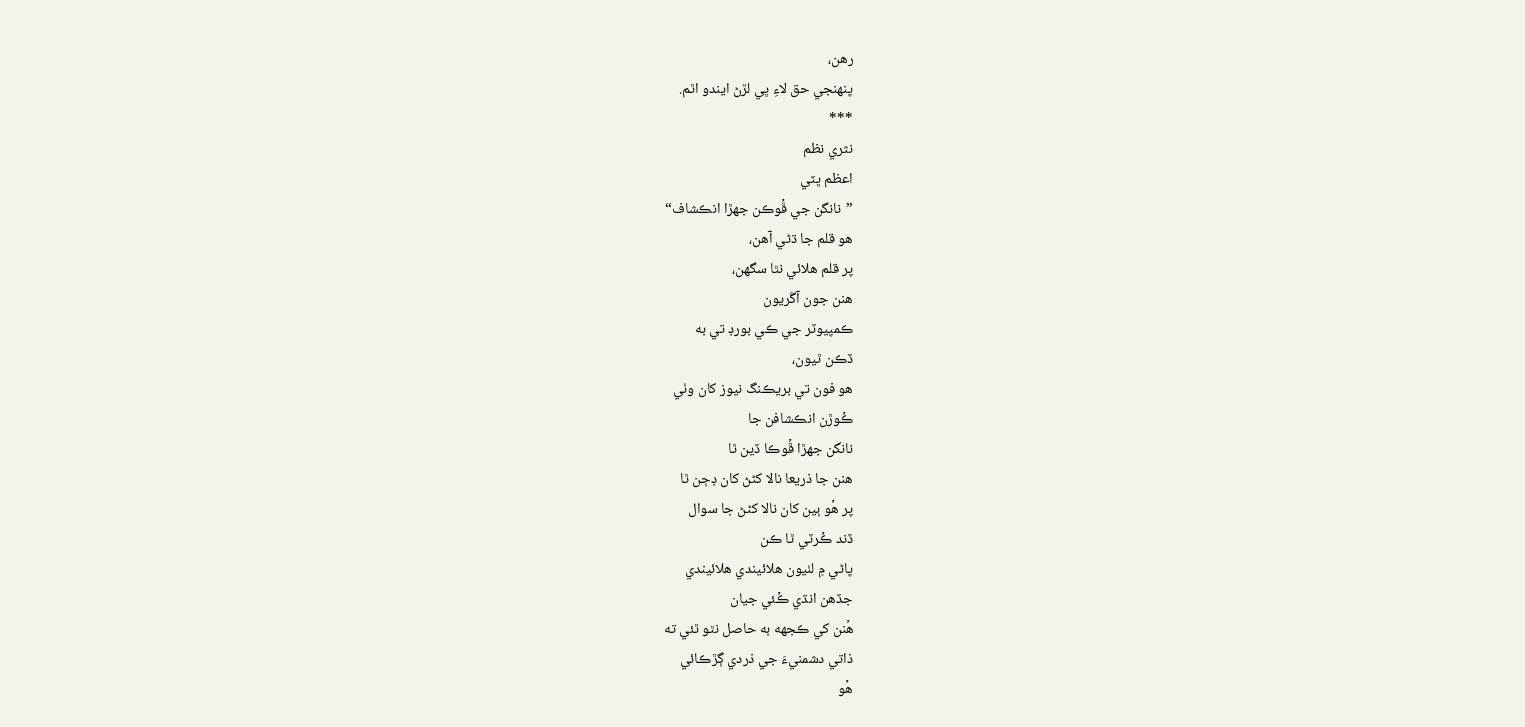رهن،
پنهنجي حق لاءِ ڀي لڙڻ ايندو اٿم.
***
نثري نظم
اعظم ڀٽي
”نانگن جي ڦۡوڪن جهڙا انڪشاف“
هو قلم جا ڌڻي آهن،
پر قلم هلائي نٿا سگهن،
هنن جون آڱريون
ڪمپيوٽر جي ڪي بورڊ تي به
ڏڪن ٿيون،
هو فون تي بريڪنگ نيوز کان وٺي
ڪۡوڙن انڪشافن جا
نانگن جهڙا ڦۡوڪا ڏين ٿا
هنن جا ذريعا نالا کڻڻ کان ڊڄن ٿا
پر هۡو ٻين کان نالا کڻڻ جا سوال
ڏند ڪۡرٽي ٿا ڪن
پاڻي ۾ لٺيون هلائيندي هلائيندي
جڏهن انڌي ڪۡئي جيان
هۡنن کي ڪجهه به حاصل نٿو ٿئي ته
ذاتي دشمنيءَ جي ذردي ڳڙڪائي
ھۡو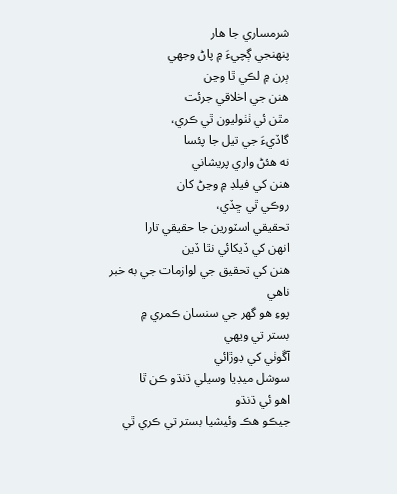شرمساري جا هار
پنهنجي ڳچيءَ ۾ پاڻ وجهي
ٻرن ۾ لڪي ٿا وڃن
هنن جي اخلاقي جرئت
مٿن ئي ٺٺوليون ٿي ڪري،
گاڏيءَ جي تيل جا پئسا
نه هئڻ واري پريشاني
هنن کي فيلڊ ۾ وڃڻ کان
روڪي ٿي ڇڏي،
تحقيقي اسٽورين جا حقيقي تارا
انهن کي ڏيکائي نٿا ڏين
هنن کي تحقيق جي لوازمات جي به خبر ناهي
پوءِ هو گهر جي سنسان ڪمري ۾
بستر تي ويهي
آڱوٺي کي ڊوڙائي
سوشل ميڊيا وسيلي ڌنڌو ڪن ٿا
اهو ئي ڌنڌو
جيڪو هڪ وئيشيا بستر تي ڪري ٿي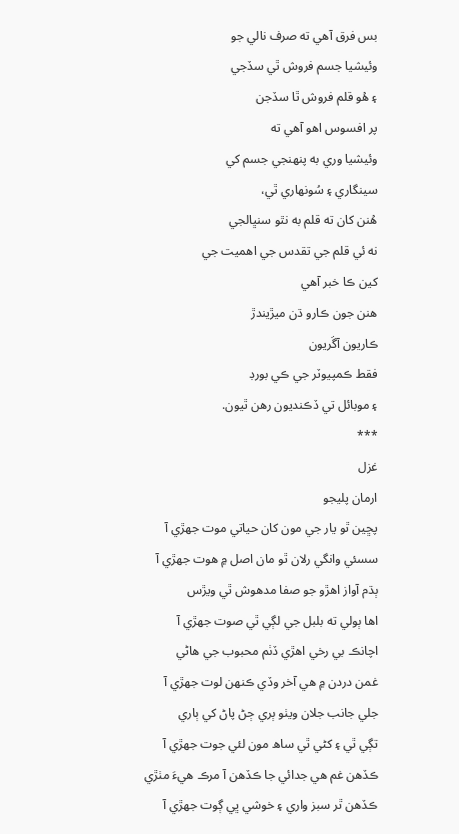بس فرق آهي ته صرف نالي جو
وئيشيا جسم فروش ٿي سڏجي
۽ هۡو قلم فروش ٿا سڏجن
پر افسوس اهو آهي ته
وئيشيا وري به پنهنجي جسم کي
سينگاري ۽ سُونهاري ٿي،
هۡنن کان ته قلم به نٿو سنڀالجي
نه ئي قلم جي تقدس جي اهميت جي
کين ڪا خبر آهي
هنن جون ڪارو ڌن ميڙيندڙ
ڪاريون آڱريون
فقط ڪمپيوٽر جي ڪي بورڊ
۽ موبائل تي ڏڪنديون رهن ٿيون.
***
غزل
ارمان پليجو
پڇين ٿو يار جي مون کان حياتي موت جهڙي آ
سسئي وانگي رلان ٿو مان اصل ۾ هوت جهڙي آ
ٻڌم آواز اھڙو جو صفا مدھوش ٿي ويڙس
اھا ٻولي ته بلبل جي لڳي ٿي صوت جھڙي آ
اچانڪ بي رخي اھڙي ڏٺم محبوب جي ھاڻي
غمن دردن ۾ ھي آخر وڏي ڪنھن لوت جھڙي آ
جلي جانب جلان ويٺو ٻري ڄڻ پاڻ کي ٻاري
تڳي ٿي ۽ کڻي ٿي ساھ مون لئي جوت جهڙي آ
ڪڏھن غم هي جدائي جا ڪڏھن آ مرڪ هيءَ مٺڙي
ڪڏھن ٿر سبز واري ۽ خوشي ڀي ڳوت جهڙي آ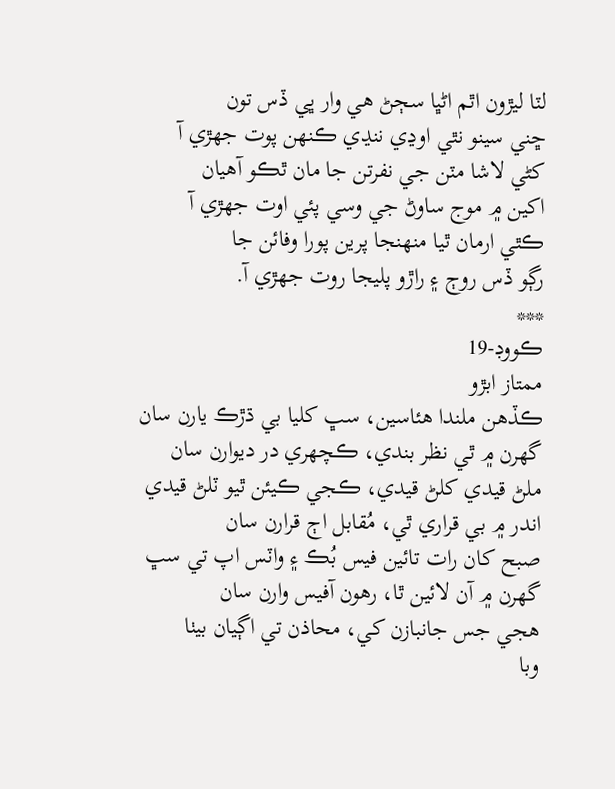لٽا ليڙون اٿم اڻڀا سڄڻ هي وار ڀي ڏس تون
ڇني سينو نٿي اوڍي ننڍي ڪنهن پوت جهڙي آ
کڻي لاشا مٽن جي نفرتن جا مان ٿڪو آهيان
اکين ۾ موج ساوڻ جي وسي پئي اوت جهڙي آ
ڪٿي ارمان ٿيا منهنجا پرين پورا وفائن جا
رڳو ڏس روڄ ۽ راڙو پليجا روت جهڙي آ.
***
ڪووڊ-19
ممتاز ابڙو
ڪڏهن ملندا هئاسين، سڀ کليا بي ڌڙڪ يارن سان
گهرن ۾ ٿي نظر بندي، ڪچهري در ديوارن سان
ملڻ قيدي کلڻ قيدي، ڪجي ڪيئن ٿيو ٽلڻ قيدي
اندر ۾ بي قراري ٿي، مُقابل اڄ قرارن سان
صبح کان رات تائين فيس بُڪ ۽ واٽس اپ تي سڀ
گهرن ۾ آن لائين ٿا، رهون آفيس وارن سان
هجي جس جانبازن کي، محاذن تي اڳيان بيٺا
وبا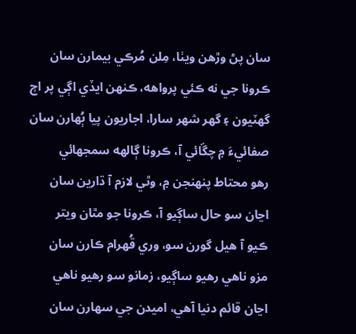سان پڻ وڙهن ويٺا، مِلن مُرڪي بيمارن سان
ڪرونا جي نه ڪئي پرواهه، ڪنهن ايڏي اڳي پر اڄ
گهٽيون ۽ گهر شهر سارا، اجاريون پيا ٻُهارن سان
صفائيءَ ۾ چڱائي آ، ڪرونا ڳالهه سمجهائي
رهو محتاط پنهنجن ۾، وٿي لازم آ ڌارين سان
اڃان سو حال ساڳيو آ، ڪرونا جو مٿان ويتر
ڪيو آ هيل گورن سو، وري قُهرام ڪارن سان
مزو ناهي رهيو ساڳيو، زمانو سو رهيو ناهي
اڃان قائم دنيا آهي، اميدن جي سهارن سان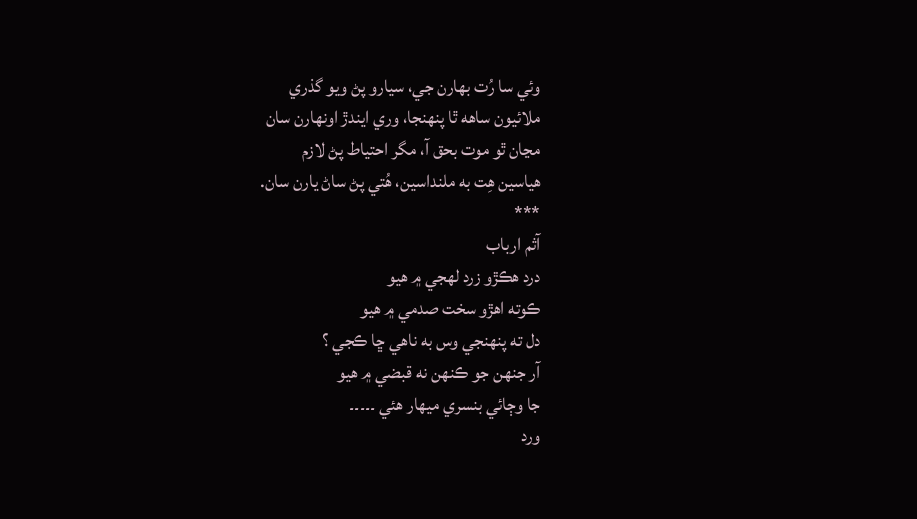وئي سا رُت بهارن جي، سيارو پڻ ويو گذري
ملائيون ساهه ٿا پنهنجا، وري ايندڙ اونهارن سان
مڃان ٿو موت بحق آ، مگر احتياط پڻ لازم
هياسين هِت به ملنداسين، هُتي پڻ ساڻ يارن سان.
***
آثم ارباب
درد هڪڙو زرد لهجي ۾ ھيو
ڪوته اهڙو سخت صدمي ۾ ھيو
دل ته پنهنجي وس به ناهي ڇا ڪجي ؟
آر جنهن جو ڪنهن نه قبضي ۾ ھيو
جا وڄائي بنسري ميهار هئي ۔۔۔۔۔
ورد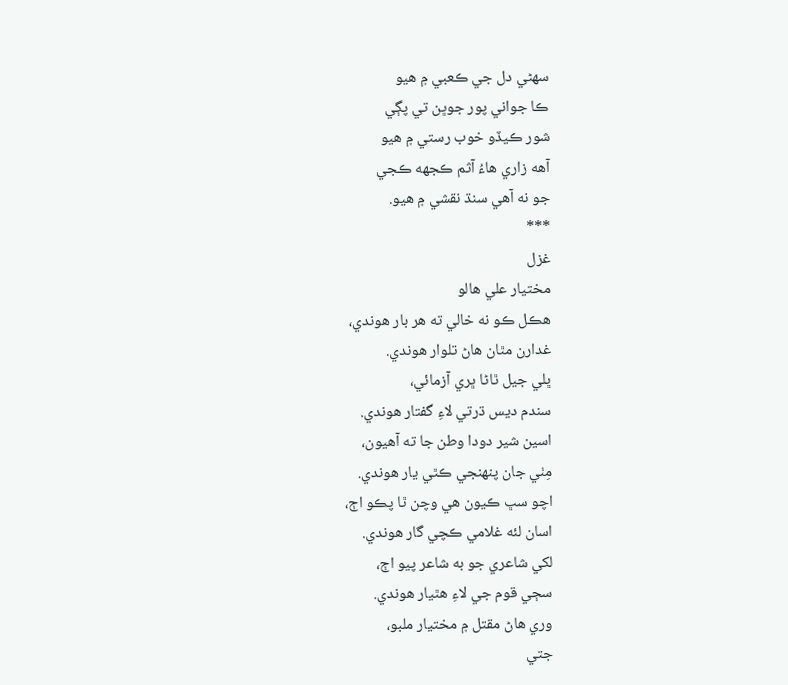سهڻي دل جي ڪعبي ۾ ھيو
ڪا جواني پور جوڀن تي پڳي
شور ڪيڏو خوب رستي ۾ ھيو
آهه زاري هاءُ آثم ڪجهه ڪجي
جو نه آھي سنڌ نقشي ۾ ھيو.
***
غزل
مختيار علي هالو
هڪل ڪو نه خالي ته هر بار هوندي،
غدارن مٿان هاڻ تلوار هوندي.
ڀلي جيل ٿاڻا ڀري آزمائي،
سندم ديس ڌرتي لاءِ گفتار هوندي.
اسين شير دودا وطن جا ته آھيون،
مِٺي جان پنهنجي ڪٿي يار هوندي.
اچو سڀ ڪيون هي وچن ٿا پڪو اڄ،
اسان لئه غلامي ڪچي گار هوندي.
لکي شاعري جو به شاعر پيو اڄ،
سڄي قوم جي لاءِ هٿيار هوندي.
وري هاڻ مقتل ۾ مختيار ملبو،
جتي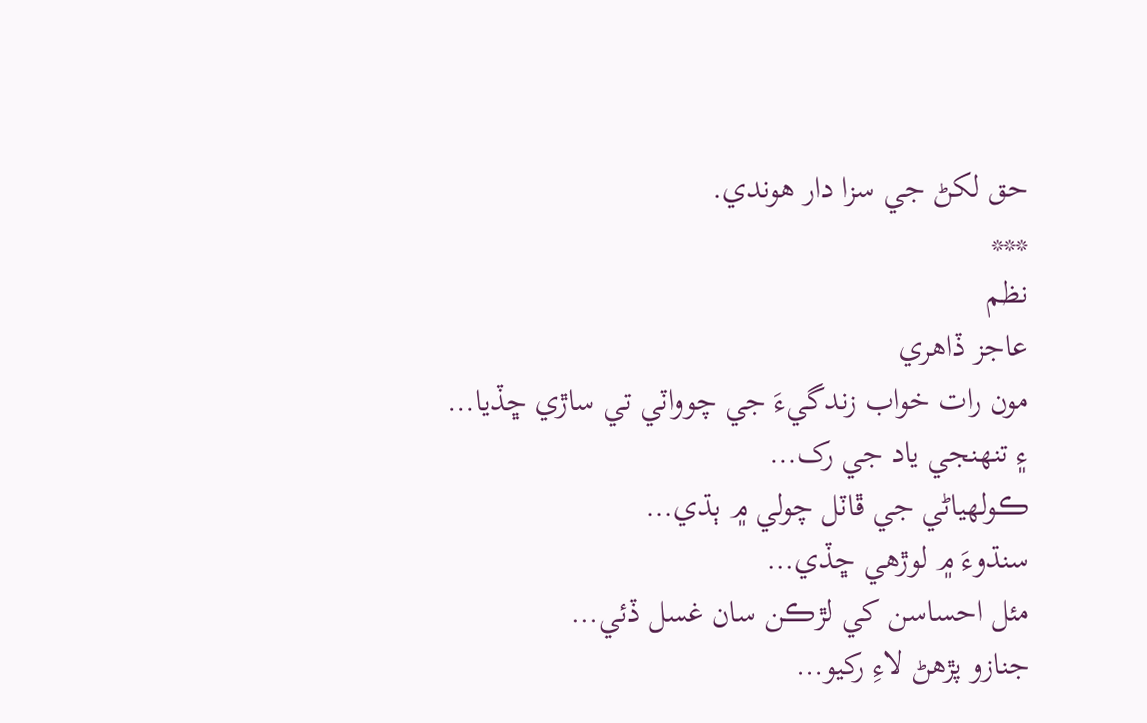حق لکڻ جي سزا دار هوندي.
***
نظم
عاجز ڏاهري
مون رات خواب زندگيءَ جي چوواٽي تي ساڙي ڇڏيا…
۽ تنھنجي ياد جي رک…
ڪولھياڻي جي ڦاٽل چولي ۾ ٻڌي…
سنڌوءَ ۾ لوڙھي ڇڏي…
مئل احساسن کي لڙڪن سان غسل ڏئي…
جنازو پڙھڻ لاءِ رکيو…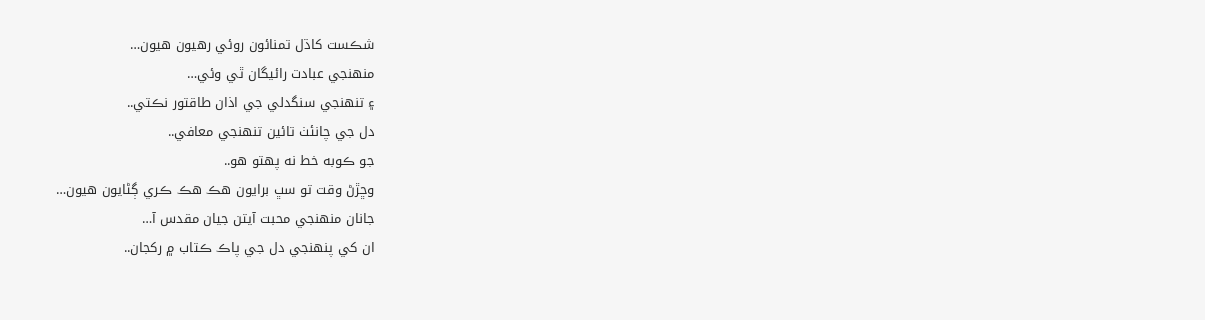شڪست کاڌل تمنائون روئي رھيون ھيون…
منهنجي عبادت رائيگان ٿي وئي…
۽ تنھنجي سنگدلي جي اذان طاقتور نڪتي..
دل جي چانئٺ تائين تنھنجي معافي..
جو ڪوبه خط نه پھتو ھو..
وڇڙڻ وقت تو سڀ برايون ھڪ ھڪ ڪري ڳڻايون ھيون…
جانان منھنجي محبت آيتن جيان مقدس آ…
ان کي پنھنجي دل جي پاڪ ڪتاب ۾ رکجان..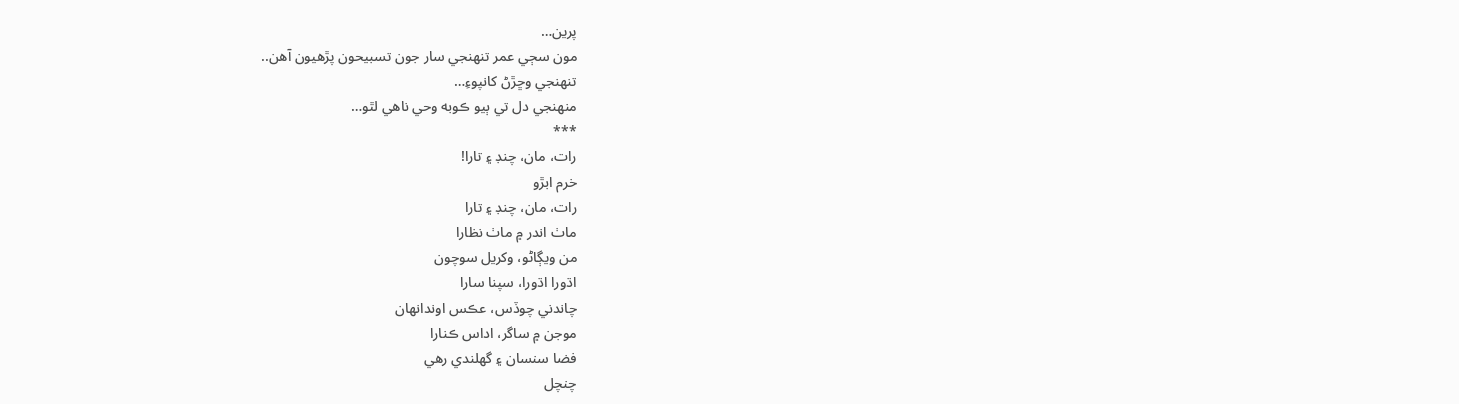پرين…
مون سڄي عمر تنھنجي سار جون تسبيحون پڙھيون آھن..
تنھنجي وڇڙڻ کانپوءِ…
منھنجي دل تي ٻيو ڪوبه وحي ناھي لٿو…
***
رات، مان، چنڊ ۽ تارا!
خرم ابڙو
رات، مان، چنڊ ۽ تارا
ماٺ اندر ۾ ماٺ نظارا
من ويڳاڻو، وکريل سوچون
اڌورا اڌورا، سپنا سارا
چاندني چوڏس، عڪس اوندانهان
موجن ۾ ساگر، اداس ڪنارا
فضا سنسان ۽ گهلندي رهي
چنچل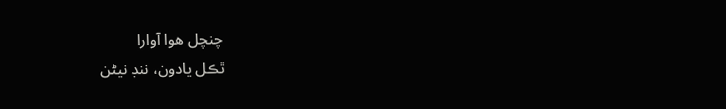چنچل هوا آوارا
ٿڪل يادون، ننڊ نيڻن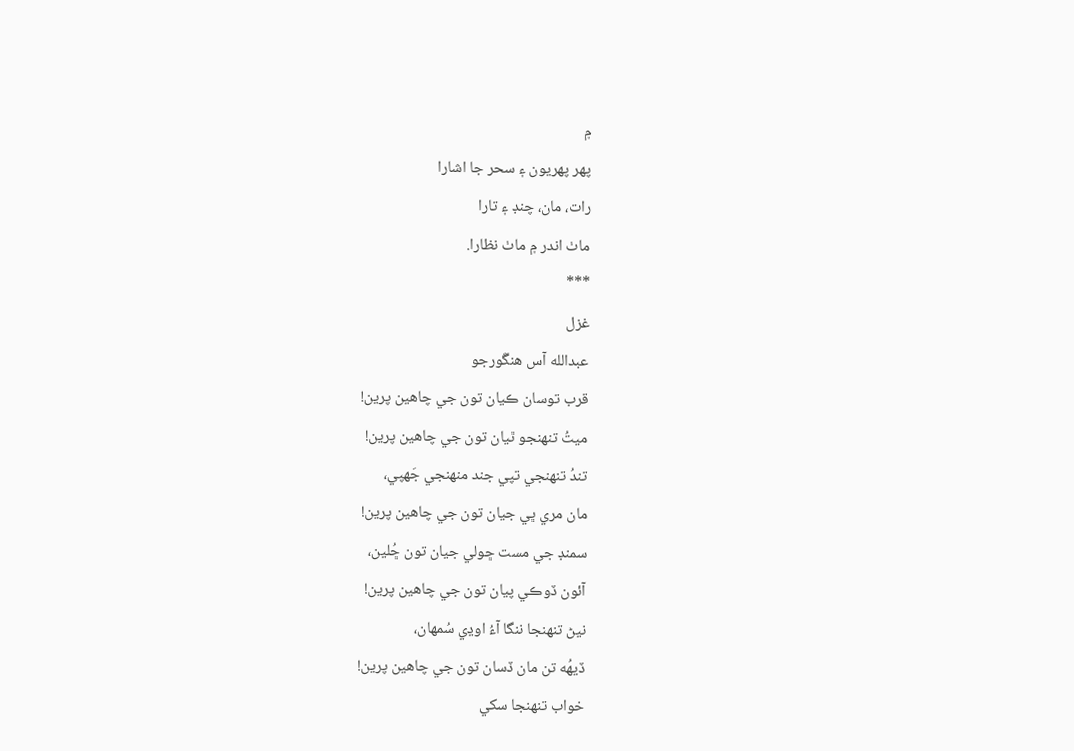۾
پهر پهريون ۽ سحر جا اشارا
رات، مان، چنڊ ۽ تارا
ماٺ اندر ۾ ماٺ نظارا.
***
غزل
عبدالله آس هنڱورجو
قرب توسان ڪيان تون جي چاهين پرين!
ميتُ تنهنجو ٿيان تون جي چاهين پرين!
تندُ تنهنجي تپي جند منهنجي جَھپي،
مان مري ڀي جيان تون جي چاهين پرين!
سمنڊ جي مست ڇولي جيان تون ڇُلين،
آئون ڏوڪي پيان تون جي چاهين پرين!
نيڻ تنهنجا ننگا آءُ اوڍي سُمهان،
ڏيھُه تن مان ڏسان تون جي چاهين پرين!
خواب تنهنجا سکي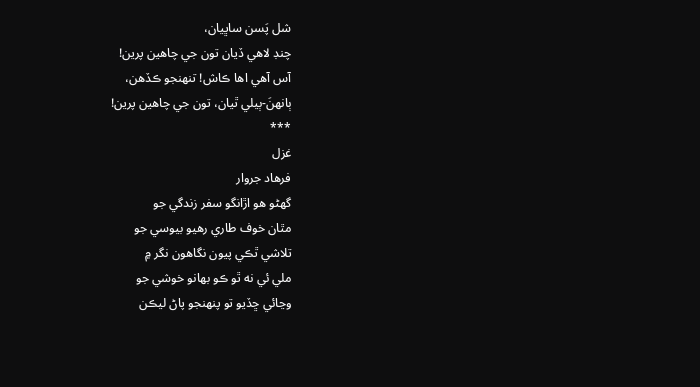شل پَسن ساڀيان،
چنڊ لاھي ڏيان تون جي چاهين پرين!
آس آهي اھا ڪاش! تنهنجو ڪڏھن،
ٻانهنَ-ٻيلي ٿيان، تون جي چاهين پرين!
***
غزل
فرهاد جروار
گهڻو هو اڙانگو سفر زندگي جو
مٿان خوف طاري رهيو بيوسي جو
تلاشي ٿڪي پيون نگاهون نگر ۾
ملي ئي نه ٿو ڪو بهانو خوشي جو
وڃائي ڇڏيو تو پنهنجو پاڻ ليڪن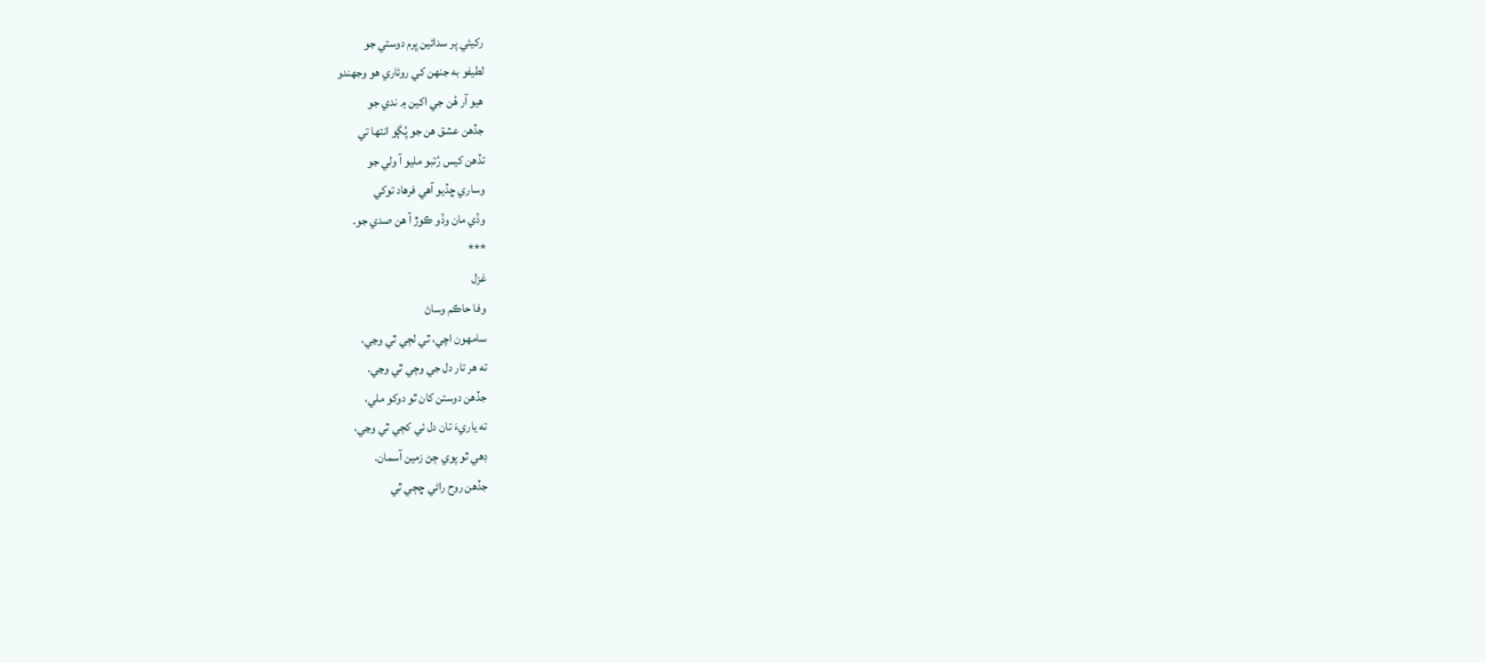رکيئي پر سدائين ڀرم دوستي جو
لطيفو به جنهن کي روئاري هو وجهندو
هيو آر هُن جي اکين ۾ ندي جو
جڏھن عشق هن جو پُڳو انتها تي
تڏھن کيس رُتبو مليو آ ولي جو
وساري ڇڏيو آھي فرهاد توکي
وڏي مان وڏو ڪوڙ آ ھن صدي جو.
***
غزل
وفا حاڪم وساڻ
سامھون اچي، ٿي لڄي ٿي وڃي،
ته ھر تار دل جي وڄي ٿي وڃي.
جڏھن دوستن کان ٿو دوکو ملي،
ته ياريءَ تان دل ئي کڄي ٿي وڃي،
ڊھي ٿو پوي ڄڻ زمين آسمان.
جڏهن روح راڻي ڇڄي ٿي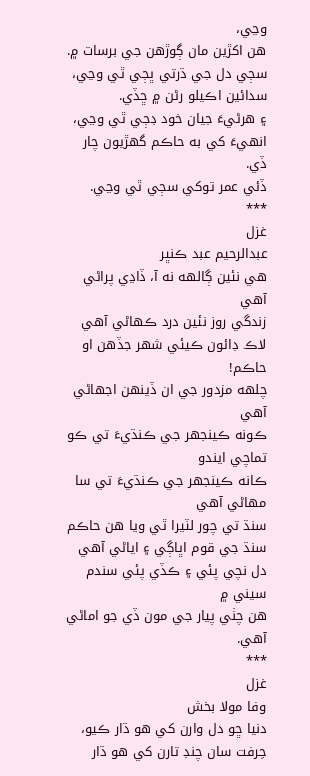وڃي،
ھن اکڙين مان ڳوڙھن جي برسات ۾.
سڄي دل جي ڌرتي ڀڄي ٿي وڃي،
سدائين اڪيلو رڻن ۾ ڇڏي.
۽ ھرڻيءَ جيان خود ڊڄي ٿي وڃي،
انھيءَ کي به حاڪم گھڙيون چار ڏي.
ڏئي عمر توکي سڄي ٿي وڃي.
***
غزل
عبدالرحيم عبد ڪنڀر
هي نئين ڳالھه نه آ، ڏاڍي پراڻي آهي
زندگي روز نئين درد ڪهاڻي آهي
لاڪ ڊائون ڪيئي شهر جڏهن او حاڪم!
چلھه مزدور جي ان ڏينهن اجهاڻي آهي
ڪونه ڪينجهر جي ڪنڌيءَ تي ڪو تماچي ايندو
ڪانه ڪينجهر جي ڪنڌيءَ تي سا مھاڻي آهي
سنڌ تي چور لٽيرا ٿي ويا هن حاڪم
سنڌ جي قوم اڀاڳي ۽ اياڻي آهي
دل نچي پئي ۽ ڪڏي پئي سندم سيني ۾
هن چٺي پيار جي مون ڏي جو اماڻي آهي.
***
غزل
وفا مولا بخش
دنيا ڇو دل وارن کي هو ڌار ڪيو،
حِرفت سان چنڊ تارن کي هو ڌار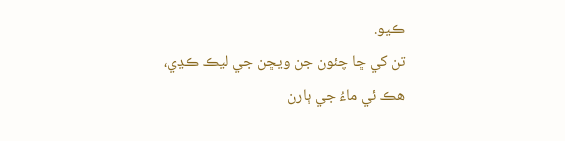ڪيو.
تن کي ڇا چئون جن ويڇن جي ليڪ ڪڍي،
هڪ ئي ماءُ جي ٻارن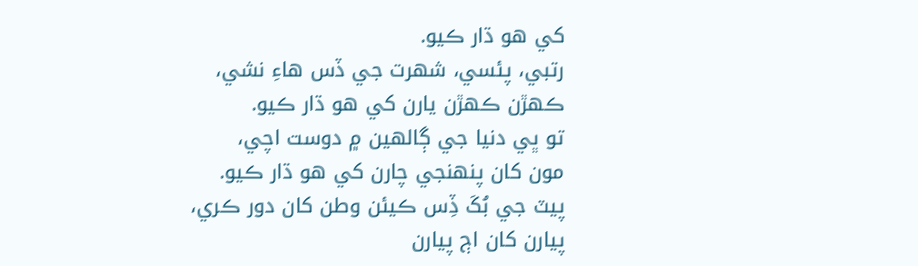کي هو ڌار ڪيو.
رتبي، پئسي، شهرت جي ڏس هاءِ نشي،
ڪهڙن ڪهڙن يارن کي هو ڌار ڪيو.
تو ڀي دنيا جي ڳالهين ۾ دوست اچي،
مون کان پنهنجي چارن کي هو ڌار ڪيو.
پيٽ جي بُکَ ڏِس ڪيئن وطن کان دور ڪري،
پيارن کان اڄ پيارن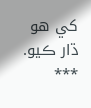کي هو ڌار ڪيو.
***